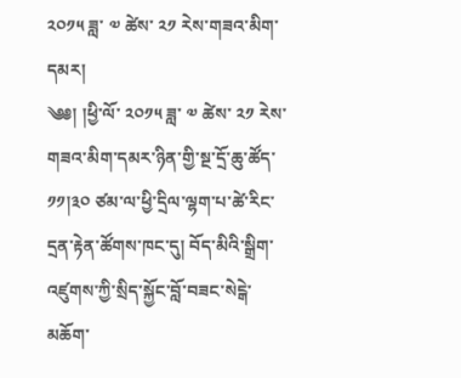༢༠༡༥ ཟླ་ ༧ ཚེས་ ༢༡ རེས་གཟའ་མིག་དམར།
༄༅། །ཕྱི་ལོ་ ༢༠༡༥ ཟླ་ ༧ ཚེས་ ༢༡ རེས་གཟའ་མིག་དམར་ཉིན་གྱི་སྔ་དྲོ་ཆུ་ཚོད་ ༡༡།༣༠ ཙམ་ལ་ཕྱི་དྲིལ་ལྷག་པ་ཚེ་རིང་དྲན་རྟེན་ཚོགས་ཁང་དུ། བོད་མིའི་སྒྲིག་འཛུགས་ཀྱི་སྲིད་སྐྱོང་བློ་བཟང་སེངྒེ་མཆོག་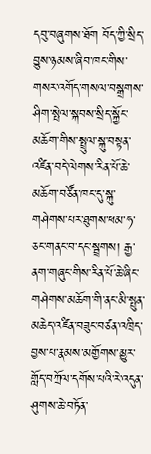དབུ་བཞུགས་ཐོག བོད་ཀྱི་སྲིད་བྱུས་ཉམས་ཞིབ་ཁང་གིས་གསར་འགོད་གསལ་བསྒྲགས་ཤིག་སྤེལ་སྐབས་སྲིད་སྐྱོང་མཆོག་གིས་སྤྲུལ་སྐུ་བསྟན་འཛིན་བདེ་ལེགས་རིན་པོ་ཆེ་མཆོག་བཙོན་ཁང་དུ་སྐུ་གཤེགས་པར་ཐུགས་ཕམ་ཧ་ཅང་གནང་བ་དང་སྦྲགས། རྒྱ་ནག་གཞུང་གིས་རིན་པོ་ཆེ་ཞིང་གཤེགས་མཆོག་གི་ནང་མི་སྤུན་མཆེད་འཛིན་བཟུང་བཙན་འཁྲིད་བྱས་པ་རྣམས་མགྱོགས་མྱུར་གློད་བཀྲོལ་དགོས་པའི་རེ་འདུན་ཤུགས་ཆེ་བཏོན་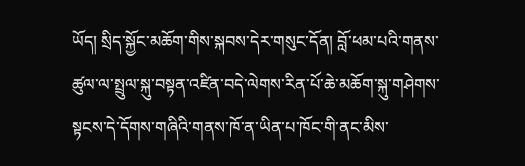ཡོད། སྲིད་སྐྱོང་མཆོག་གིས་སྐབས་དེར་གསུང་དོན། བློ་ཕམ་པའི་གནས་ཚུལ་ལ་སྤྲུལ་སྐུ་བསྟན་འཛིན་བདེ་ལེགས་རིན་པོ་ཆེ་མཆོག་སྐུ་གཤེགས་སྟངས་དེ་དོགས་གཞིའི་གནས་ཁོ་ན་ཡིན་པ་ཁོང་གི་ནང་མིས་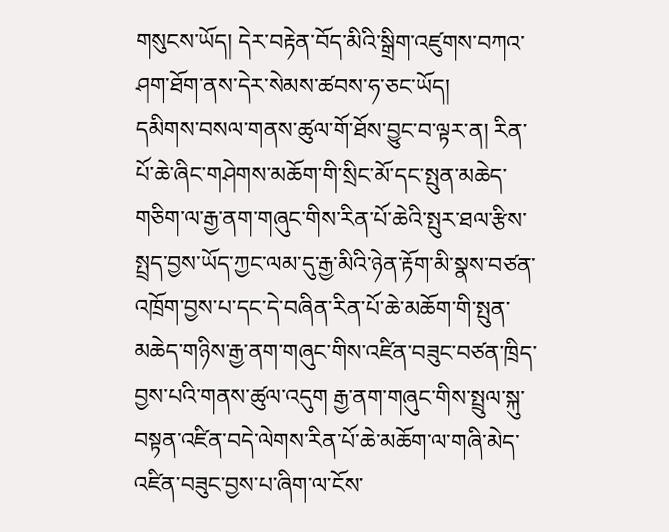གསུངས་ཡོད། དེར་བརྟེན་བོད་མིའི་སྒྲིག་འཛུགས་བཀའ་ཤག་ཐོག་ནས་དེར་སེམས་ཚབས་ཧ་ཅང་ཡོད།
དམིགས་བསལ་གནས་ཚུལ་གོ་ཐོས་བྱུང་བ་ལྟར་ན། རིན་པོ་ཆེ་ཞིང་གཤེགས་མཆོག་གི་སྲིང་མོ་དང་སྤུན་མཆེད་གཅིག་ལ་རྒྱ་ནག་གཞུང་གིས་རིན་པོ་ཆེའི་སྤུར་ཐལ་རྩིས་སྤྲད་བྱས་ཡོད་ཀྱང་ལམ་དུ་རྒྱ་མིའི་ཉེན་རྟོག་མི་སྣས་བཙན་འཁྲོག་བྱས་པ་དང་དེ་བཞིན་རིན་པོ་ཆེ་མཆོག་གི་སྤུན་མཆེད་གཉིས་རྒྱ་ནག་གཞུང་གིས་འཛིན་བཟུང་བཙན་ཁྲིད་བྱས་པའི་གནས་ཚུལ་འདུག རྒྱ་ནག་གཞུང་གིས་སྤྲུལ་སྐུ་བསྟན་འཛིན་བདེ་ལེགས་རིན་པོ་ཆེ་མཆོག་ལ་གཞི་མེད་འཛིན་བཟུང་བྱས་པ་ཞིག་ལ་ངོས་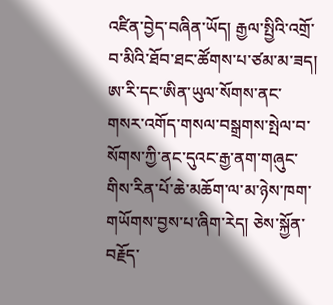འཛིན་བྱེད་བཞིན་ཡོད། རྒྱལ་སྤྱིའི་འགྲོ་བ་མིའི་ཐོབ་ཐང་ཚོགས་པ་ཙམ་མ་ཟད། ཨ་རི་དང་ཨིན་ཡུལ་སོགས་ནང་གསར་འགོད་གསལ་བསྒྲགས་སྤེལ་བ་སོགས་ཀྱི་ནང་དུའང་རྒྱ་ནག་གཞུང་གིས་རིན་པོ་ཆེ་མཆོག་ལ་མ་ཉེས་ཁག་གཡོགས་བྱས་པ་ཞིག་རེད། ཅེས་སྐྱོན་བརྗོད་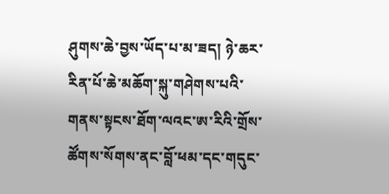ཤུགས་ཆེ་བྱས་ཡོད་པ་མ་ཟད། ཉེ་ཆར་རིན་པོ་ཆེ་མཆོག་སྐུ་གཤེགས་པའི་གནས་སྟངས་ཐོག་ལའང་ཨ་རིའི་གྲོས་ཚོགས་སོགས་ནང་བློ་ཕམ་དང་གདུང་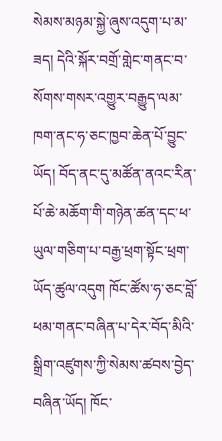སེམས་མཉམ་སྐྱེ་ཞུས་འདུག་པ་མ་ཟད། དེའི་སྐོར་བགྲོ་གླེང་གནང་བ་སོགས་གསར་འགྱུར་བརྒྱུད་ལམ་ཁག་ནང་ཧ་ཅང་ཁྱབ་ཆེན་པོ་བྱུང་ཡོད། བོད་ནང་དུ་མཚོན་ནའང་རིན་པོ་ཆེ་མཆོག་གི་གཉེན་ཚན་དང་ཕ་ཡུལ་གཅིག་པ་བརྒྱ་ཕྲག་སྟོང་ཕྲག་ཡོད་ཚུལ་འདུག ཁོང་ཚོས་ཧ་ཅང་བློ་ཕམ་གནང་བཞིན་པ་དེར་བོད་མིའི་སྒྲིག་འཛུགས་ཀྱི་སེམས་ཚབས་བྱེད་བཞིན་ཡོད། ཁོང་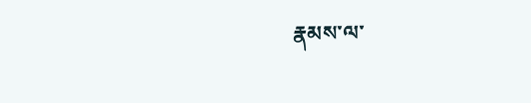རྣམས་ལ་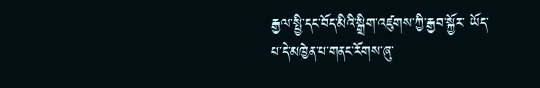རྒྱལ་སྤྱི་དང་བོད་མིའི་སྒྲིག་འཛུགས་ཀྱི་རྒྱབ་སྐྱོར་ ཡོད་པ་དེ་མཁྱེན་པ་གནང་རོགས་ཞུ་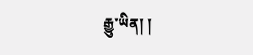རྒྱུ་ཡིན། །